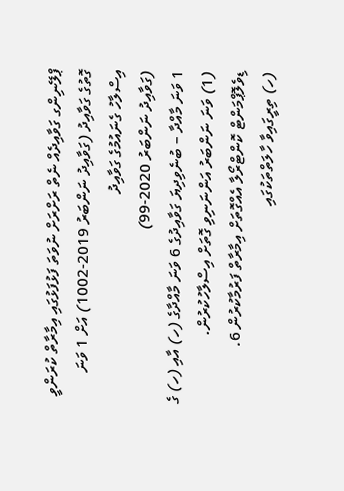ޕްލޭނިންގ ގަވާއިދެއް ނެތް ރަށްރަށް ނުވަތަ ފަޅުފަޅުގައި އިމާރާތް ކުރަންވީ ގޮތުގެ ގަވާއިދު (ގަވާއިދު ނަންބަރު 2019-1002) އަށް 1 ވަނަ އިސްލާހު ގެނައުމުގެ ގަވާއިދު
(ގަވާއިދު ނަންބަރު 2020-99)
1 ވަނަ މާއްދާ – ބުނެވިދިޔަ ގަވާއިދުގެ 6 ވަނަ މާއްދާގެ (ހ) އާއި (ހ) ގެ (1) ވަނަ ނަންބަރު އަންނަނިވި ގޮތަށް އިސްލާހުކުރުން.
ޑިވެލޮޕްމަންޓް ކޮންޓްރޯލާ އެއްގޮތަށް އިމާރާތް ފަރުމާކުރުން 6.
(ހ) ތިރީގައިވާ ހާލަތްތަކުގައި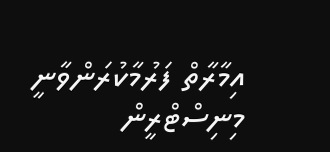އިމާރާތް ފަރުމާކުރަންވާނީ މިނިސްޓްރީން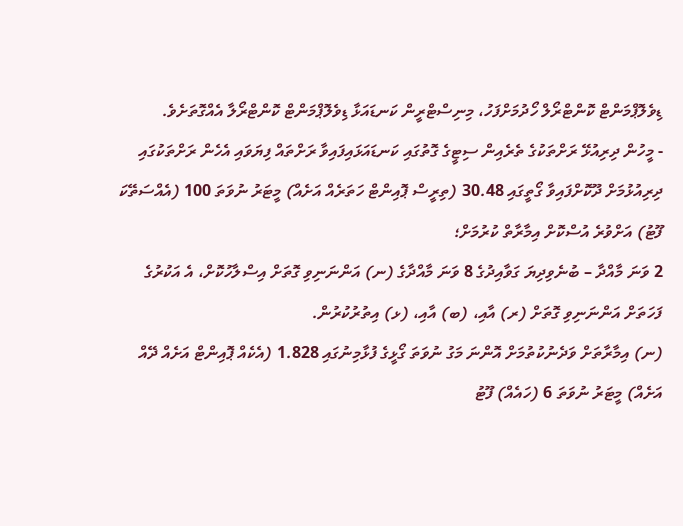ޑިވެލޮޕްމަންޓް ކޮންޓްރޯލް ހޯދުމަށްފަހު، މިނިސްޓްރީން ކަނޑައަޅާ ޑިވެލޮޕްމަންޓް ކޮންޓްރޯލާ އެއްގޮތަށެވެ.
- މީހުން ދިރިއުޅޭ ރަށްތަކުގެ ތެރެއިން ސިޓީގެ ގޮތުގައި ކަނޑައަޅައިފައިވާ ރަށްތައް ފިޔަވައި އެހެން ރަށްތަކުގައި ދިރިއުޅުމަށް ދޫކޮށްފައިވާ ގޯތީގައި 30.48 (ތިރީސް ޕޮއިންޓް ހަތަރެއް އަށެއް) މީޓަރު ނުވަތަ 100 (އެއްސަތޭކަ ފޫޓު) އަށްވުރެ އުސްކޮށް އިމާރާތް ކުރުމަށް؛
2 ވަނަ މާއްދާ – ބުނެވިދިޔަ ގަވާއިދުގެ 8 ވަނަ މާއްދާގެ (ނ) އަންނަނިވި ގޮތަށް އިސްލާހުކޮށް، އެ އަކުރުގެ ފަހަތަށް އަންނަނިވި ގޮތަށް (ރ) އާއި، (ބ) އާއި، (ޅ) އިތުރުކުރުން.
(ނ) އިމާރާތަށް ވަދެނުކުތުމަށް އޮންނަ މަގު ނުވަތަ ގޯޅީގެ ފުޅާމިނުގައި 1.828 (އެކެއް ޕޮއިންޓް އަށެއް ދޭއް އަށެއް) މީޓަރު ނުވަތަ 6 (ހައެއް) ފޫޓު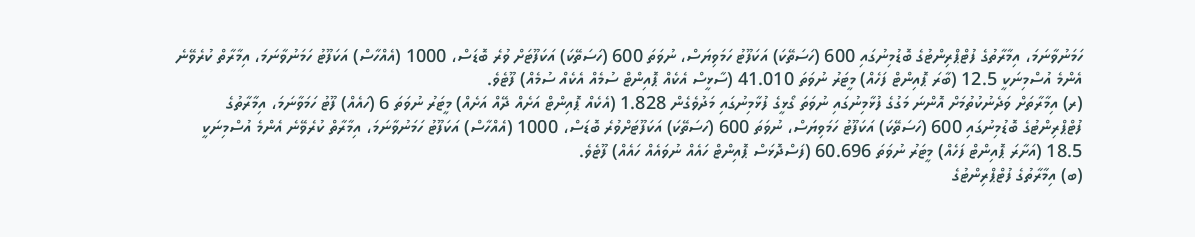ހަމަނުވާނަމަ، އިމާރާތުގެ ފުޓްޕްރިންޓުގެ ބޮޑުމިނުގައި 600 (ހަސަތޭކަ) އަކަފޫޓު ހަމަވިޔަސް، ނުވަތަ 600 (ހަސަތޭކަ) އަކަފޫޓަށް ވުރެ ބޮޑަސް، 1000 (އެއްހާސް) އަކަފޫޓު ހަމަނުވާނަމަ، އިމާރާތް ކުރެވޭނެ އެންމެ އުސްމިނަކީ 12.5 (ބާރަ ޕޮއިންޓް ފަހެއް) މީޓަރު ނުވަތަ 41.010 (ސާޅީސް އެކެއް ޕޮއިންޓް ސުމެއް އެކެއް ސުމެއް) ފޫޓެވެ.
(ރ) އިމާރާތަށް ވަދެނުކުތުމަށް އޮންނަ މަގުގެ ފުޅާމިނުގައި ނުވަތަ ގޯޅީގެ ފުޅާމިނުގައި މަދުވެގެން 1.828 (އެކެއް ޕޮއިންޓް އަށެއް ދޭއް އަށެއް) މީޓަރު ނުވަތަ 6 (ހައެއް) ފޫޓު ހަމަވާނަމަ، އިމާރާތުގެ ފުޓްޕްރިންޓުގެ ބޮޑުމިނުގައި 600 (ހަސަތޭކަ) އަކަފޫޓު ހަމަވިޔަސް، ނުވަތަ 600 (ހަސަތޭކަ) އަކަފޫޓަށްވުރެ ބޮޑަސް، 1000 (އެއްހާސް) އަކަފޫޓު ހަމަނުވާނަމަ، އިމާރާތް ކުރެވޭނެ އެންމެ އުސްމިނަކީ 18.5 (އަށާރަ ޕޮއިންޓް ފަހެއް) މީޓަރު ނުވަތަ 60.696 (ފަސްދޮޅަސް ޕޮއިންޓް ހައެއް ނުވައެއް ހައެއް) ފޫޓެވެ.
(ބ) އިމާރާތުގެ ފުޓްޕްރިންޓުގެ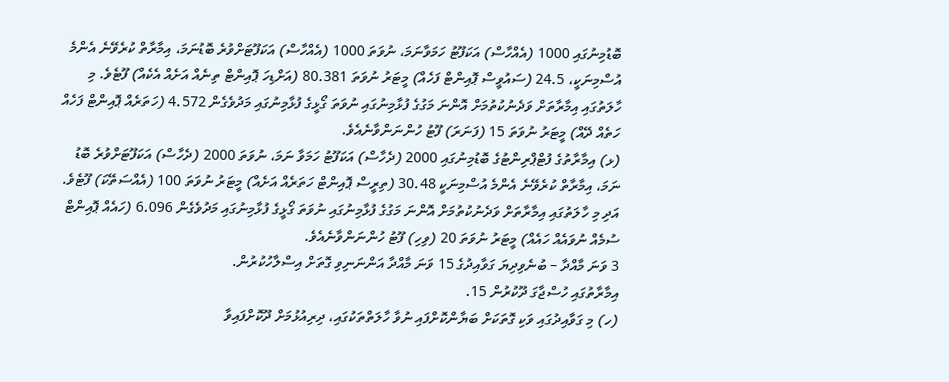ބޮޑުމިނުގައި 1000 (އެއްހާސް) އަކަފޫޓު ހަމަވާނަމަ، ނުވަތަ 1000 (އެއްހާސް) އަކަފޫޓަށްވުރެ ބޮޑުނަމަ، އިމާރާތް ކުރެވޭނެ އެންމެ އުސްމިނަކީ، 24.5 (ސައުވީސް ޕޮއިންޓް ފަހެއް) މީޓަރު ނުވަތަ 80.381 (އަށްޑިހަ ޕޮއިންޓް ތިނެއް އަށެއް އެކެއް) ފޫޓެވެ. މި ހާލަތުގައި އިމާރާތަށް ވަދެނުކުތުމަށް އޮންނަ މަގުގެ ފުޅާމިނުގައި ނުވަތަ ގޯޅީގެ ފުޅާމިނުގައި މަދުވެގެން 4.572 (ހަތަރެއް ޕޮއިންޓް ފަހެއް ހަތެއް ދޭއް) މީޓަރު ނުވަތަ 15 (ފަނަރަ) ފޫޓު ހުންނަންވާނެއެވެ.
(ޅ) އިމާރާތުގެ ފުޓްޕްރިންޓުގެ ބޮޑުމިނުގައި 2000 (ދެހާސް) އަކަފޫޓު ހަމަވާ ނަމަ، ނުވަތަ 2000 (ދެހާސް) އަކަފޫޓަށްވުރެ ބޮޑު ނަމަ، އިމާރާތް ކުރެވޭނެ އެންމެ އުސްމިނަކީ 30.48 (ތިރީސް ޕޮއިންޓް ހަތަރެއް އަށެއް) މީޓަރު ނުވަތަ 100 (އެއްސަތޭކަ) ފޫޓެވެ. އަދި މި ހާލަތުގައި އިމާރާތަށް ވަދެނުކުތުމަށް އޮންނަ މަގުގެ ފުޅާމިނުގައި ނުވަތަ ގޯޅީގެ ފުޅާމިނުގައި މަދުވެގެން 6.096 (ހައެއް ޕޮއިންޓް ސުމެއް ނުވައެއް ހައެއް) މީޓަރު ނުވަތަ 20 (ވިހި) ފޫޓު ހުންނަންވާނެއެވެ.
3 ވަނަ މާއްދާ – ބުނެވިދިޔަ ގަވާއިދުގެ 15 ވަނަ މާއްދާ އަންނަނިވި ގޮތަށް އިސްލާހުކުރުން.
އިމާރާތުގައި ހުސްޖާގަ ދޫކުރުން 15.
(ހ) މި ގަވާއިދުގައި ވަކި ގޮތަކަށް ބަޔާންކޮށްފައި ނުވާ ހާލަތްތަކުގައި، ދިރިއުޅުމަށް ދޫކޮށްފައިވާ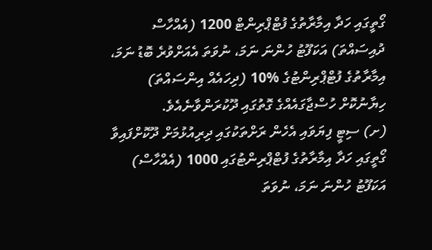ގޯތީގައި ހަދާ އިމާރާތުގެ ފުޓްޕްރިންޓް 1200 (އެއްހާސް ދުއިސައްތަ) އަކަފޫޓު ހުންނަ ނަމަ، ނުވަތަ އެއަށްވުރެ ބޮޑު ނަމަ، އިމާރާތުގެ ފުޓްޕްރިންޓުގެ %10 (ދިހައެއް އިންސައްތަ) ހިޔާނުކޮށް ހުސްޖާގައެއްގެ ގޮތުގައި ދޫކުރަންވާނެއެވެ.
(ށ) ސިޓީ ފިޔަވައި އެހެން ރަށްތަކުގައި ދިރިއުޅުމަށް ދޫކޮށްފައިވާ ގޯތީގައި ހަދާ އިމާރާތުގެ ފުޓްޕްރިންޓުގައި 1000 (އެއްހާސް) އަކަފޫޓު ހުންނަ ނަމަ، ނުވަތަ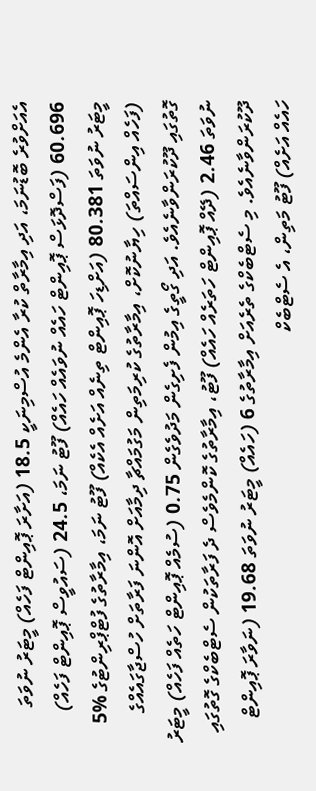އެއަށްވުރެ ބޮޑުނަމަ، އަދި އިމާރާތް ކުރާ އެންމެ އުސްމިނަކީ 18.5 (އަށާރަ ޕޮއިންޓް ފަހެއް) މީޓަރު ނުވަތަ 60.696 (ފަސްދޮޅަސް ޕޮއިންޓް ހައެއް ނުވައެއް ހައެއް) ފޫޓު ނަމަ، 24.5 (ސައުވީސް ޕޮއިންޓް ފަހެއް) މީޓަރު ނުވަތަ 80.381 (އަށްޑިހަ ޕޮއިންޓް ތިނެއް އަށެއް އެކެއް) ފޫޓު ނަމަ، އިމާރާތުގެ ފުޓްޕްރިންޓުގެ %5 (ފަހެއް އިންސައްތަ) ހިޔާނުކޮށް، އިމާރާތުގެ ކުރިމަތިން މަގުމައްޗާ ދިމާއަށް އޮންނަ ފަރާތަށް ހުސްޖާގައެއްގެ ގޮތުގައި ދޫކުރަންވާނެއެވެ. އަދި ގޯތީގެ އިމުން ފެށިގެން މަދުވެގެން 0.75 (ސުމެއް ޕޮއިންޓް ހަތެއް ފަހެއް) މީޓަރު ނުވަތަ 2.46 (ދޭއް ޕޮއިންޓް ހަތަރެއް ހައެއް) ފޫޓު، އިމާރާތުގެ ކޮންމެވެސް ދެ ފަރާތަކުން ސެޓްބެކްގެ ގޮތުގައި ދޫކުރަންވާނެއެވެ. މި ސެޓްބެކްގެ ތެރެއަށް އިމާރާތުގެ 6 (ހައެއް) މީޓަރު ނުވަތަ 19.68 (ނަވާރަ ޕޮއިންޓް ހައެއް އަށެއް) ފޫޓު މަތިން، އެ ސެޓްބެކް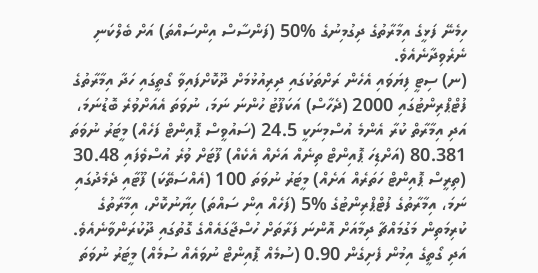ހިމެނޭ ފަޅީގެ އިމާރާތުގެ ދިގުމިނުގެ %50 (ފަންސާސް އިންސައްތަ) އަށް ބެލްކަނި ނެރެވިދާނެއެވެ.
(ނ) ސިޓީ ފިޔަވައި އެހެން ރަށްތަކުގައި ދިރިއުޅުމަށް ދޫކޮށްފައިވާ ގޯތީގައި ހަދާ އިމާރާތުގެ ފުޓްޕްރިންޓުގައި 2000 (ދެހާސް) އަކަފޫޓު ހުންނަ ނަމަ، ނުވަތަ އެއަށްވުރެ ބޮޑުނަމަ، އަދި އިމާރާތް ކުރާ އެންމެ އުސްމިނަކީ 24.5 (ސައުވީސް ޕޮއިންޓް ފަހެއް) މީޓަރު ނުވަތަ 80.381 (އަށްޑިހަ ޕޮއިންޓް ތިނެއް އަށެއް އެކެއް) ފޫޓަށް ވުރެ އުސްވެފައި 30.48 (ތިރީސް ޕޮއިންޓް ހަތަރެއް އަށެއް) މީޓަރު ނުވަތަ 100 (އެއްސަތޭކަ) ފޫޓާއި ދެމެދުގައި ނަމަ، އިމާރާތުގެ ފުޓްޕްރިންޓުގެ %5 (ފަހެއް އިން ސައްތަ) ހިޔާނުކޮށް، އިމާރާތުގެ ކުރިމަތިން މަގުމައްޗާ ދިމާއަށް އޮންނަ ފަރާތަށް ހުސްޖާގައެއްގެ ގޮތުގައި ދޫކުރަންވާނެއެވެ. އަދި ގޯތީގެ އިމުން ފެށިގެން 0.90 (ސުމެއް ޕޮއިންޓް ނުވައެއް ސުމެއް) މީޓަރު ނުވަތަ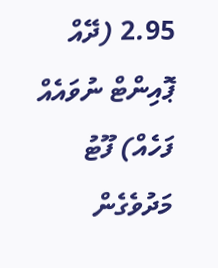2.95 (ދޭއް ޕޮއިންޓް ނުވައެއް ފަހެއް) ފޫޓު މަދުވެގެން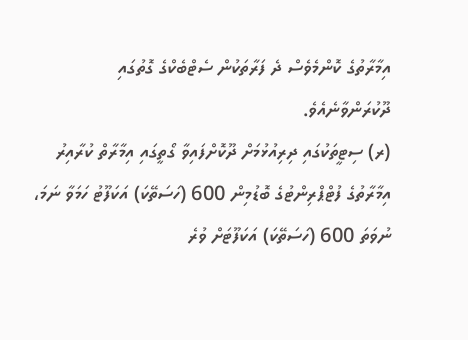އިމާރާތުގެ ކޮންމެވެސް ދެ ފަރާތަކުން ސެޓްބެކްގެ ގޮތުގައި ދޫކުރަންވާނެއެވެ.
(ރ) ސިޓީތަކުގައި ދިރިއުޅުމަށް ދޫކޮށްފައިވާ ގޯތީގައި އިމާރާތް ކުރާއިރު އިމާރާތުގެ ފުޓްޕްރިންޓުގެ ބޮޑުމިން 600 (ހަސަތޭކަ) އަކަފޫޓު ހަމަވާ ނަމަ، ނުވަތަ 600 (ހަސަތޭކަ) އަކަފޫޓަށް ވުރެ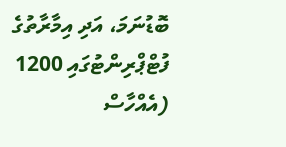ބޮޑުނަމަ، އަދި އިމާރާތުގެ ފުޓްޕްރިންޓުގައި 1200 (އެއްހާސް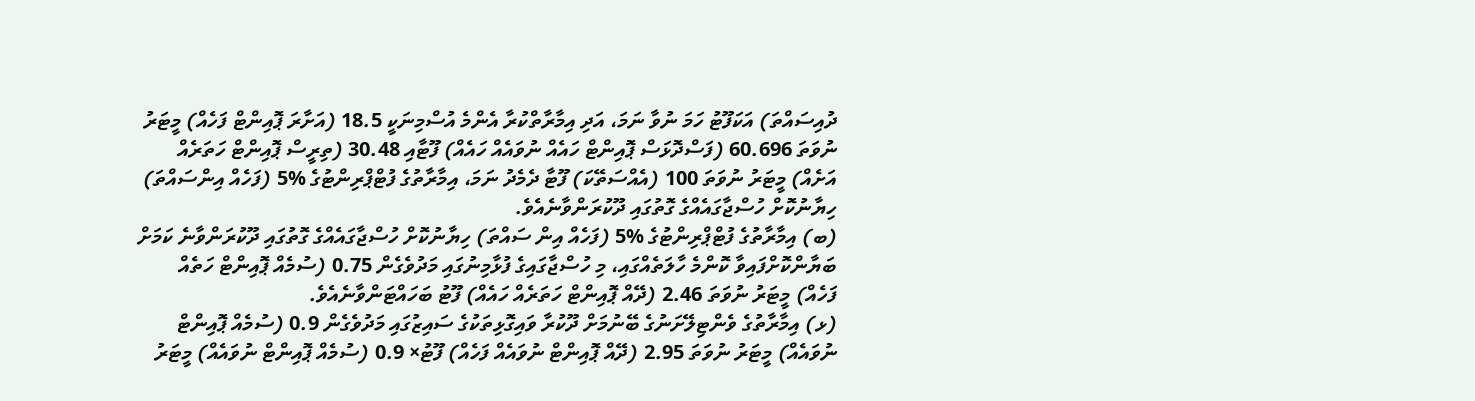ދުއިސައްތަ) އަކަފޫޓު ހަމަ ނުވާ ނަމަ، އަދި އިމާރާތްކުރާ އެންމެ އުސްމިނަކީ 18.5 (އަށާރަ ޕޮއިންޓް ފަހެއް) މީޓަރު ނުވަތަ 60.696 (ފަސްދޮޅަސް ޕޮއިންޓް ހައެއް ނުވައެއް ހައެއް) ފޫޓާއި 30.48 (ތިރީސް ޕޮއިންޓް ހަތަރެއް އަށެއް) މީޓަރު ނުވަތަ 100 (އެއްސަތޭކަ) ފޫޓާ ދެމެދު ނަމަ، އިމާރާތުގެ ފުޓްޕްރިންޓުގެ %5 (ފަހެއް އިންސައްތަ) ހިޔާނުކޮށް ހުސްޖާގައެއްގެ ގޮތުގައި ދޫކުރަންވާނެއެވެ.
(ބ) އިމާރާތުގެ ފުޓްޕްރިންޓުގެ %5 (ފަހެއް އިން ސައްތަ) ހިޔާނުކޮށް ހުސްޖާގައެއްގެ ގޮތުގައި ދޫކުރަންވާނެ ކަމަށް ބަޔާންކޮށްފައިވާ ކޮންމެ ހާލަތެއްގައި، މި ހުސްޖާގައިގެ ފުޅާމިނުގައި މަދުވެގެން 0.75 (ސުމެއް ޕޮއިންޓް ހަތެއް ފަހެއް) މީޓަރު ނުވަތަ 2.46 (ދޭއް ޕޮއިންޓް ހަތަރެއް ހައެއް) ފޫޓު ބަހައްޓަންވާނެއެވެ.
(ޅ) އިމާރާތުގެ ވެންޓިލޭށަނުގެ ބޭނުމަށް ދޫކުރާ ވައިގޮޅިތަކުގެ ސައިޒުގައި މަދުވެގެން 0.9 (ސުމެއް ޕޮއިންޓް ނުވައެއް) މީޓަރު ނުވަތަ 2.95 (ދޭއް ޕޮއިންޓް ނުވައެއް ފަހެއް) ފޫޓު× 0.9 (ސުމެއް ޕޮއިންޓް ނުވައެއް) މީޓަރު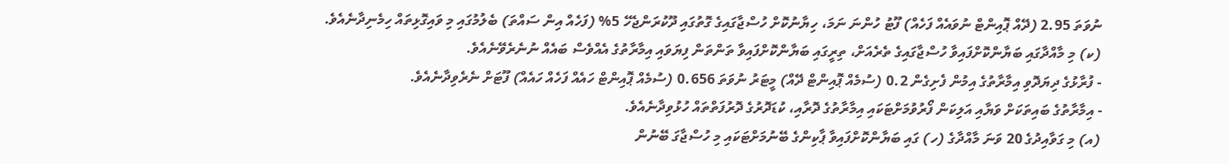ނުވަތަ 2.95 (ދޭއް ޕޮއިންޓް ނުވައެއް ފަހެއް) ފޫޓު ހުންނަ ނަމަ، ހިޔާނުކޮށް ހުސްޖާގައިގެ ގޮތުގައި ދޫކުރަންޖެހޭ 5% (ފަހެއް އިން ސައްތަ) ބެލުމުގައި މި ވައިގޮޅިތައް ހިމެނިދާނެއެވެ.
(ކ) މި މާއްދާގައި ބަޔާންކޮށްފައިވާ ހުސްޖާގައިގެ ތެރެއަށް، ތިރީގައި ބަޔާންކޮށްފައިވާ ތަންތަން ފިޔަވައި އިމާރާތުގެ އެއްވެސް ބައެއް ނުނެރެވޭނެއެވެ.
- ފުރާޅުގެ ދިޔަދޮވި އިމާރާތުގެ އިމުން ފެށިގެން 0.2 (ސުމެއް ޕޮއިންޓް ދޭއް) މީޓަރު ނުވަތަ 0.656 (ސުމެއް ޕޮއިންޓް ހައެއް ފަހެއް ހައެއް) ފޫޓަށް ނެރެވިދާނެއެވެ.
- އިމާރާތުގެ ބައިތަކަށް ވަޔާއި އަލިކަން ފޯރުވުމަށްޓަކައި އިމާރާތުގެ ދޮރާއި، ކުޑަދޮރުގެ ދޮރުފަތްތައް ހުޅުވިދާނެއެވެ.
(އ) މި ގަވާއިދުގެ 20 ވަނަ މާއްދާގެ (ހ) ގައި ބަޔާންކޮށްފައިވާ ޕާކިންގެ ބޭނުމަށްޓަކައި މި ހުސްޖާގަ ބޭނުން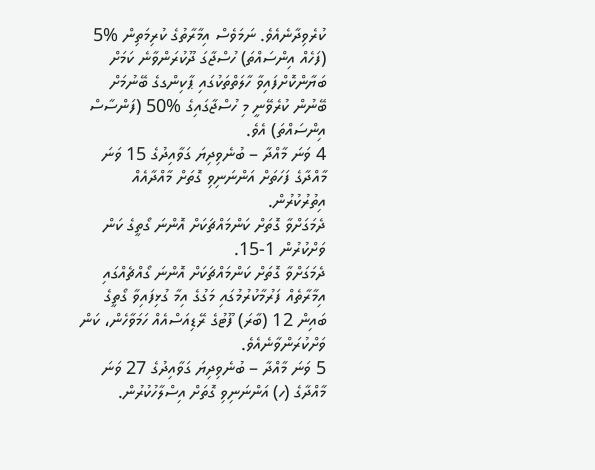ކުރެވިދާނެއެވެ. ނަމަވެސް އިމާރާތުގެ ކުރިމަތިން %5 (ފަހެއް އިންސައްތަ) ހުސްޖާގަ ދޫކުރަންވާނެ ކަމަށް ބަޔާންކޮށްފައިވާ ހާލަތްތަކުގައި ޕާކިންގގެ ބޭނުމަށް ބޭނުން ކުރެވޭނީ މި ހުސްޖާގައިގެ %50 (ފަންސާސް އިންސައްތަ) އެވެ.
4 ވަނަ މާއްދާ – ބުނެވިދިޔަ ގަވާއިދުގެ 15 ވަނަ މާއްދާގެ ފަހަތަށް އަންނަނިވި ގޮތަށް މާއްދާއެއް އިތުރުކުރުން.
ދެމަގަށްވާ ގޮތަށް ކަންމައްޗަކަށް އޮންނަ ގޯތީގެ ކަން ވަށްކުރުން 1-15.
ދެމަގަށްވާ ގޮތަށް ކަންމައްޗަކަށް އޮންނަ ގޯއްޗެއްގައި އިމާރާތެއް ފަރުމާކުރުމުގައި މަގުގެ އިމާ ގުޅިފައިވާ ގޯތީގެ ބައިން 12 (ބާރަ) ފޫޓުގެ ރޭޑިއަސްއެއް ހަމަވާހެން، ކަން ވަށްކުރަންވާނެއެވެ.
5 ވަނަ މާއްދާ – ބުނެވިދިޔަ ގަވާއިދުގެ 27 ވަނަ މާއްދާގެ (ހ) އަންނަނިވި ގޮތަށް އިސްލާހުކުރުން.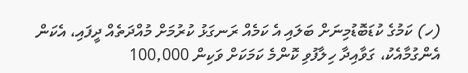(ހ) ކަމުގެ ކުޑަބޮޑުމިނަށް ބަލައި އެ ކަމެއް ރަނގަޅު ކުރުމަށް މުއްދަތެއް ދީފައި، އެކަން އެންގުމާއެކު، ގަވާއިދާ ހިލާފުވި ކޮންމެ ކަމަކަށް ވަކިން 100,000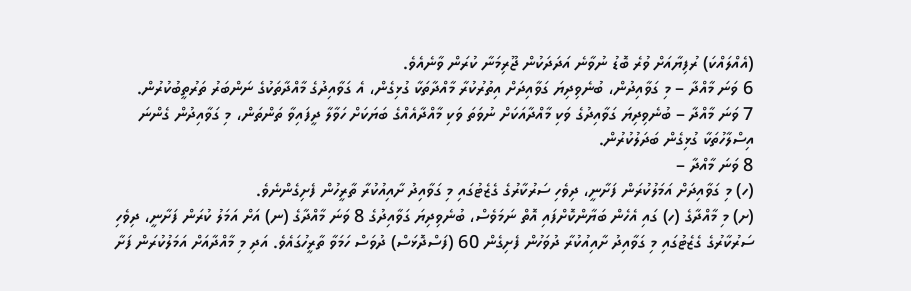(އެއްލައްކަ) ރުފިޔާއަށް ވުރެ ބޮޑު ނުވާނެ އަދަދަކުން ޖޫރިމަނާ ކުރަން ވާނެއެވެ.
6 ވަނަ މާއްދާ – މި ގަވާއިދުން، ބުނެވިދިޔަ ގަވާއިދަށް އިތުރުކުރާ މާއްދާތަކާ ގުޅިގެން، އެ ގަވާއިދުގެ މާއްދާތަކުގެ ނަންބަރު ތަރުތީބުކުރުން.
7 ވަނަ މާއްދާ – ބުނެވިދިޔަ ގަވާއިދުގެ ވަކި މާއްދާއަކަށް ނުވަތަ ވަކި މާއްދާއެއްގެ ބަޔަކަށް ހަވާލާ ދީފައިވާ ތަންތަން، މި ގަވާއިދުން ގެންނަ އިސްލާހުތަކާ ގުޅިގެން ބަދަލުކުރުން.
8 ވަނަ މާއްދާ –
(ހ) މި ގަވާއިދަށް އަމަލުކުރަން ފަށާނީ، ދިވެހި ސަރުކާރުގެ ގެޒެޓުގައި މި ގަވާއިދު ށާއިއުކުރާ ތާރީހުން ފެށިގެންނެވެ.
(ށ) މި މާއްދާގެ (ހ) ގައި އެހެން ބަޔާންކޮށްފައި އޮތް ނަމަވެސް، ބުނެވިދިޔަ ގަވާއިދުގެ 8 ވަނަ މާއްދާގެ (ނ) އަށް އަމަލު ކުރަން ފަށާނީ، ދިވެހި ސަރުކާރުގެ ގެޒެޓުގައި މި ގަވާއިދު ށާއިއުކުރާ ދުވަހުން ފެށިގެން 60 (ފަސްދޮޅަސް) ދުވަސް ހަމަވާ ތާރީހުގައެވެ. އަދި މި މާއްދާއަށް އަމަލުކުރަން ފަށާ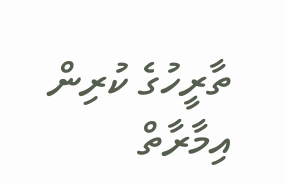ތާރީހުގެ ކުރިން އިމާރާތް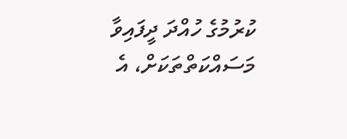ކުރުމުގެ ހުއްދަ ދީފައިވާ މަސައްކަތްތަކަށް، އެ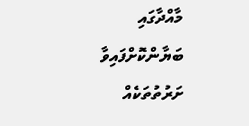މާއްދާގައި ބަޔާންކޮށްފައިވާ ށަރުތުތަކެއް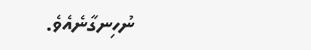ނުހިނގާނެއެވެ.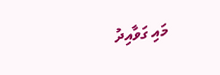މައި ގަވާއިދު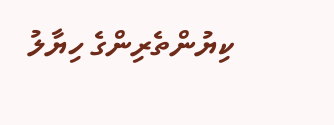ކިޔުންތެރިންގެ ހިޔާލު